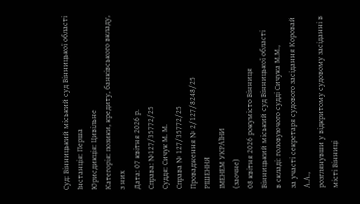Суд: Вінницький міський суд Вінницької області
Інстанція: Перша
Юрисдикція: Цивільне
Категорія: позики, кредиту, банківського вкладу, з них
Дата: 07 квітня 2026 р.
Справа: №127/35772/25
Суддя: Сичук М. М.
Справа № 127/35772/25
Провадження № 2/127/8248/25
РІШЕННЯ
ІМЕНЕМ УКРАЇНИ
(заочне)
08 квітня 2026 рокумісто Вінниця
Вінницький міський суд Вінницької області
в складі: головуючого судді Сичука М.М.,
за участі секретаря судового засідання Коровай А.А.,
розглянувши у відкритому судовому засіданні в місті Вінниці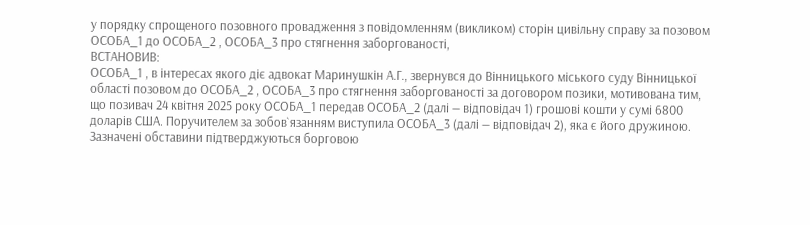у порядку спрощеного позовного провадження з повідомленням (викликом) сторін цивільну справу за позовом ОСОБА_1 до ОСОБА_2 , ОСОБА_3 про стягнення заборгованості,
ВСТАНОВИВ:
ОСОБА_1 , в інтересах якого діє адвокат Маринушкін А.Г., звернувся до Вінницького міського суду Вінницької області позовом до ОСОБА_2 , ОСОБА_3 про стягнення заборгованості за договором позики, мотивована тим, що позивач 24 квітня 2025 року ОСОБА_1 передав ОСОБА_2 (далі — відповідач 1) грошові кошти у сумі 6800 доларів США. Поручителем за зобов`язанням виступила ОСОБА_3 (далі — відповідач 2), яка є його дружиною.
Зазначені обставини підтверджуються борговою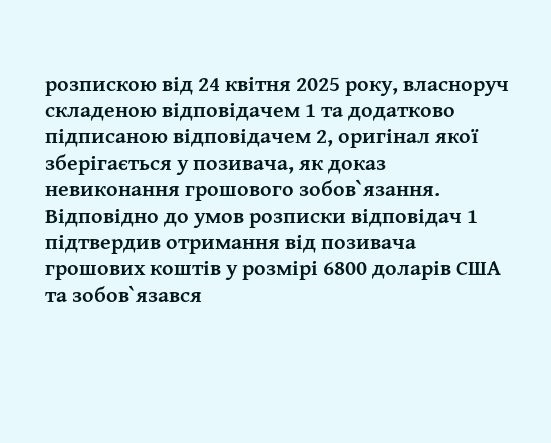розпискою від 24 квітня 2025 року, власноруч складеною відповідачем 1 та додатково підписаною відповідачем 2, оригінал якої зберігається у позивача, як доказ невиконання грошового зобов`язання.
Відповідно до умов розписки відповідач 1 підтвердив отримання від позивача грошових коштів у розмірі 6800 доларів США та зобов`язався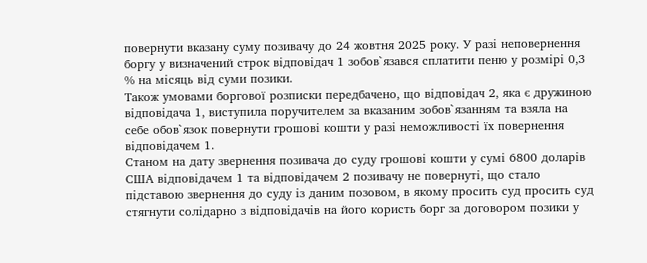повернути вказану суму позивачу до 24 жовтня 2025 року. У разі неповернення боргу у визначений строк відповідач 1 зобов`язався сплатити пеню у розмірі 0,3 % на місяць від суми позики.
Також умовами боргової розписки передбачено, що відповідач 2, яка є дружиною відповідача 1, виступила поручителем за вказаним зобов`язанням та взяла на себе обов`язок повернути грошові кошти у разі неможливості їх повернення відповідачем 1.
Станом на дату звернення позивача до суду грошові кошти у сумі 6800 доларів США відповідачем 1 та відповідачем 2 позивачу не повернуті, що стало підставою звернення до суду із даним позовом, в якому просить суд просить суд стягнути солідарно з відповідачів на його користь борг за договором позики у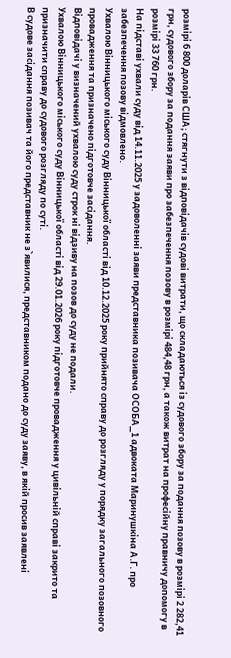розмірі 6 800 доларів США; стягнути з відповідачів судові витрати, що складаються із судового збору за подання позову в розмірі 2 282,41 грн, судового збору за подання заяви про забезпечення позову в розмірі 484,48 грн, а також витрат на професійну правничу допомогу в розмірі 33 760 грн.
На підставі ухвали суду від 14.11.2025 у задоволенні заяви представника позивача ОСОБА_1 адвоката Маринушкіна А.Г. про забезпечення позову відмовлено.
Ухвалою Вінницького міського суду Вінницької області від 10.12.2025 року прийнято справу до розгляду у порядку загального позовного провадження та призначено підготовче засідання.
Відповідачі у визначений ухвалою суду строк ні відзиву на позов до суду не подали.
Ухвалою Вінницького міського суду Вінницької області від 29.01.2026 року підготовче провадження у цивільній справі закрито та призначити справу до судового розгляду по суті.
В судове засідання позивач та його представник не з`явилися, представником подано до суду заяву, в якій просив заявлені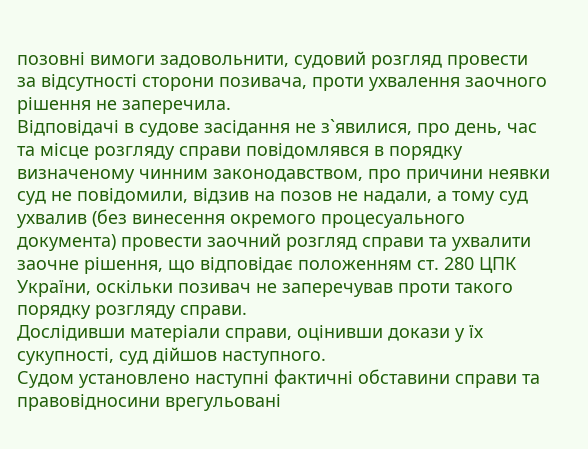позовні вимоги задовольнити, судовий розгляд провести за відсутності сторони позивача, проти ухвалення заочного рішення не заперечила.
Відповідачі в судове засідання не з`явилися, про день, час та місце розгляду справи повідомлявся в порядку визначеному чинним законодавством, про причини неявки суд не повідомили, відзив на позов не надали, а тому суд ухвалив (без винесення окремого процесуального документа) провести заочний розгляд справи та ухвалити заочне рішення, що відповідає положенням ст. 280 ЦПК України, оскільки позивач не заперечував проти такого порядку розгляду справи.
Дослідивши матеріали справи, оцінивши докази у їх сукупності, суд дійшов наступного.
Судом установлено наступні фактичні обставини справи та правовідносини врегульовані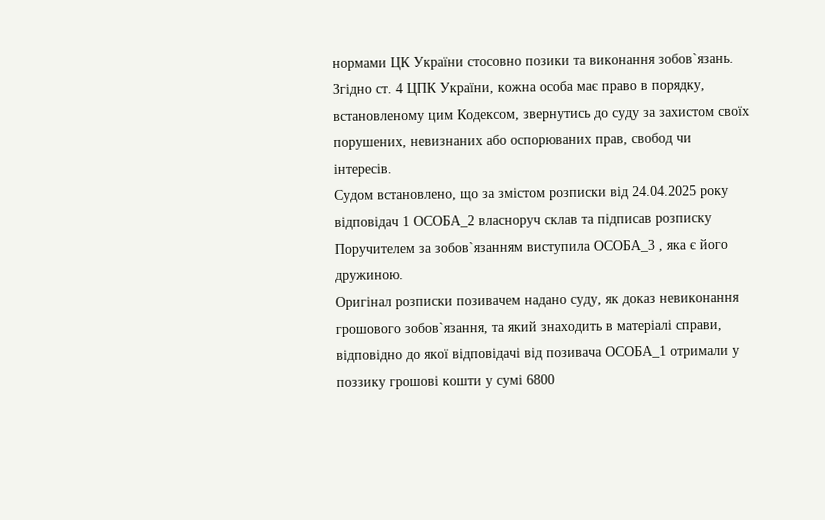нормами ЦК України стосовно позики та виконання зобов`язань.
Згідно ст. 4 ЦПК України, кожна особа має право в порядку, встановленому цим Кодексом, звернутись до суду за захистом своїх порушених, невизнаних або оспорюваних прав, свобод чи інтересів.
Судом встановлено, що за змістом розписки від 24.04.2025 року відповідач 1 ОСОБА_2 власноруч склав та підписав розписку Поручителем за зобов`язанням виступила ОСОБА_3 , яка є його дружиною.
Оригінал розписки позивачем надано суду, як доказ невиконання грошового зобов`язання, та який знаходить в матеріалі справи, відповідно до якої відповідачі від позивача ОСОБА_1 отримали у поззику грошові кошти у сумі 6800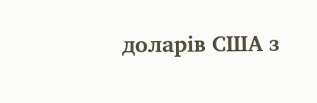доларів США з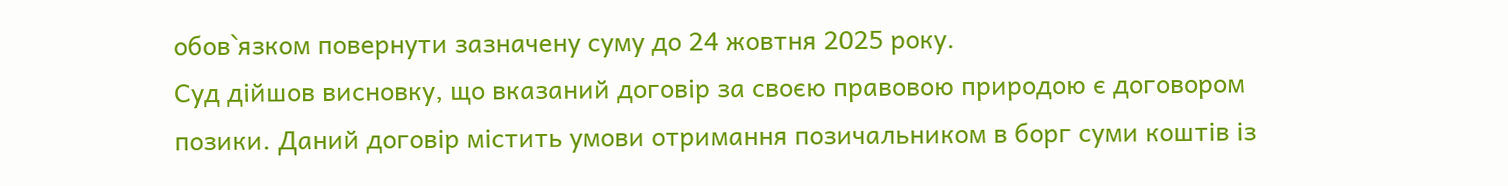обов`язком повернути зазначену суму до 24 жовтня 2025 року.
Суд дійшов висновку, що вказаний договір за своєю правовою природою є договором позики. Даний договір містить умови отримання позичальником в борг суми коштів із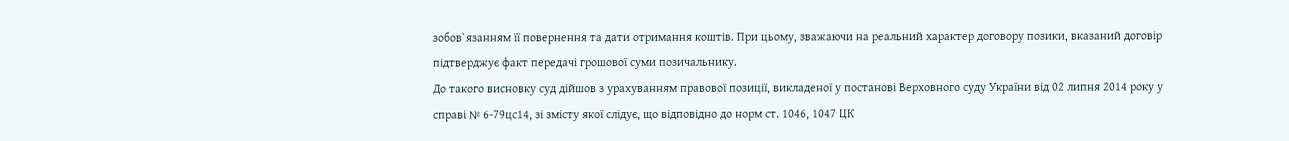зобов`язанням її повернення та дати отримання коштів. При цьому, зважаючи на реальний характер договору позики, вказаний договір підтверджує факт передачі грошової суми позичальнику.
До такого висновку суд дійшов з урахуванням правової позиції, викладеної у постанові Верховного суду України від 02 липня 2014 року у справі № 6-79цс14, зі змісту якої слідує, що відповідно до норм ст. 1046, 1047 ЦК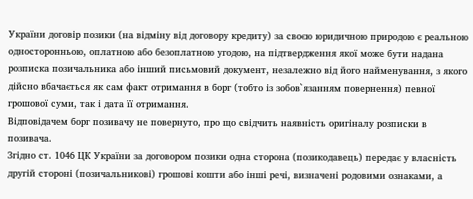України договір позики (на відміну від договору кредиту) за своєю юридичною природою є реальною односторонньою, оплатною або безоплатною угодою, на підтвердження якої може бути надана розписка позичальника або інший письмовий документ, незалежно від його найменування, з якого дійсно вбачається як сам факт отримання в борг (тобто із зобов`язанням повернення) певної грошової суми, так і дата її отримання.
Відповідачем борг позивачу не повернуто, про що свідчить наявність оригіналу розписки в позивача.
Згідно ст. 1046 ЦК України за договором позики одна сторона (позикодавець) передає у власність другій стороні (позичальникові) грошові кошти або інші речі, визначені родовими ознаками, а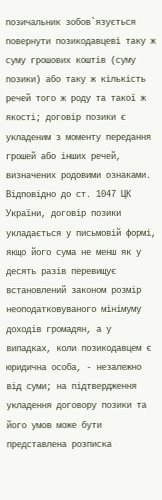позичальник зобов`язується повернути позикодавцеві таку ж суму грошових коштів (суму позики) або таку ж кількість речей того ж роду та такої ж якості; договір позики є укладеним з моменту передання грошей або інших речей, визначених родовими ознаками.
Відповідно до ст. 1047 ЦК України, договір позики укладається у письмовій формі, якщо його сума не менш як у десять разів перевищує встановлений законом розмір неоподатковуваного мінімуму доходів громадян, а у випадках, коли позикодавцем є юридична особа, - незалежно від суми; на підтвердження укладення договору позики та його умов може бути представлена розписка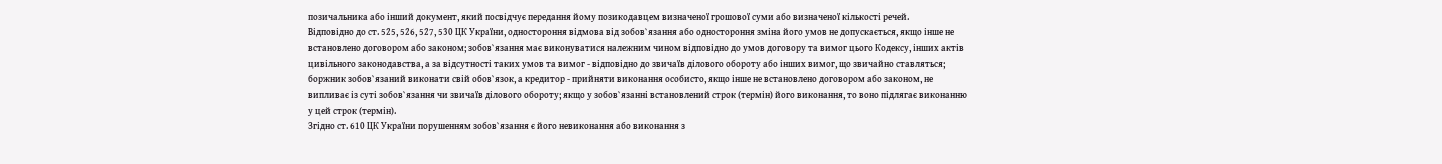позичальника або інший документ, який посвідчує передання йому позикодавцем визначеної грошової суми або визначеної кількості речей.
Відповідно до ст. 525, 526, 527, 530 ЦК України, одностороння відмова від зобов`язання або одностороння зміна його умов не допускається, якщо інше не встановлено договором або законом; зобов`язання має виконуватися належним чином відповідно до умов договору та вимог цього Кодексу, інших актів цивільного законодавства, а за відсутності таких умов та вимог - відповідно до звичаїв ділового обороту або інших вимог, що звичайно ставляться; боржник зобов`язаний виконати свій обов`язок, а кредитор - прийняти виконання особисто, якщо інше не встановлено договором або законом, не випливає із суті зобов`язання чи звичаїв ділового обороту; якщо у зобов`язанні встановлений строк (термін) його виконання, то воно підлягає виконанню у цей строк (термін).
Згідно ст. 610 ЦК України порушенням зобов`язання є його невиконання або виконання з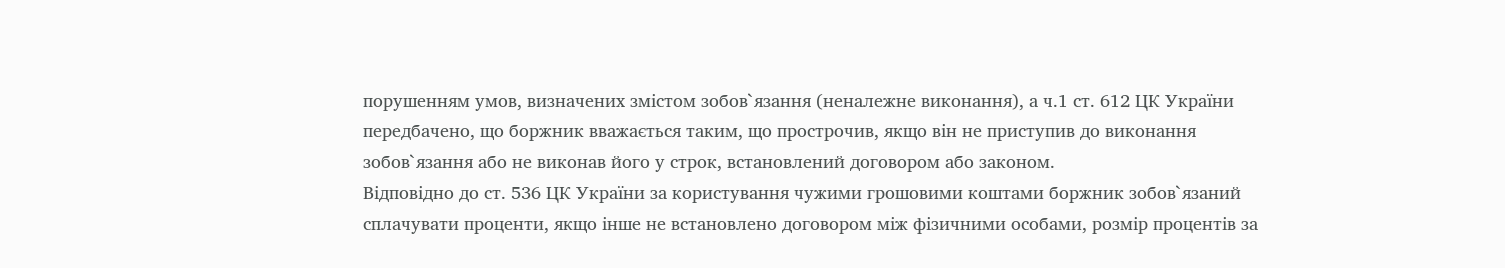порушенням умов, визначених змістом зобов`язання (неналежне виконання), а ч.1 ст. 612 ЦК України передбачено, що боржник вважається таким, що прострочив, якщо він не приступив до виконання зобов`язання або не виконав його у строк, встановлений договором або законом.
Відповідно до ст. 536 ЦК України за користування чужими грошовими коштами боржник зобов`язаний сплачувати проценти, якщо інше не встановлено договором між фізичними особами, розмір процентів за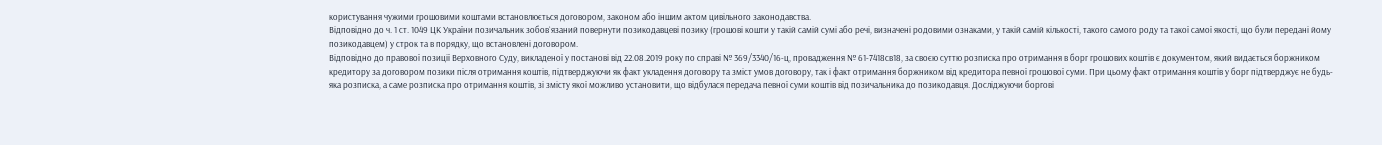користування чужими грошовими коштами встановлюється договором, законом або іншим актом цивільного законодавства.
Відповідно до ч. 1 ст. 1049 ЦК України позичальник зобов`язаний повернути позикодавцеві позику (грошові кошти у такій самій сумі або речі, визначені родовими ознаками, у такій самій кількості, такого самого роду та такої самої якості, що були передані йому позикодавцем) у строк та в порядку, що встановлені договором.
Відповідно до правової позиції Верховного Суду, викладеної у постанові від 22.08.2019 року по справі № 369/3340/16-ц, провадження № 61-7418св18, за своєю суттю розписка про отримання в борг грошових коштів є документом, який видається боржником кредитору за договором позики після отримання коштів, підтверджуючи як факт укладення договору та зміст умов договору, так і факт отримання боржником від кредитора певної грошової суми. При цьому факт отримання коштів у борг підтверджує не будь-яка розписка, а саме розписка про отримання коштів, зі змісту якої можливо установити, що відбулася передача певної суми коштів від позичальника до позикодавця. Досліджуючи боргові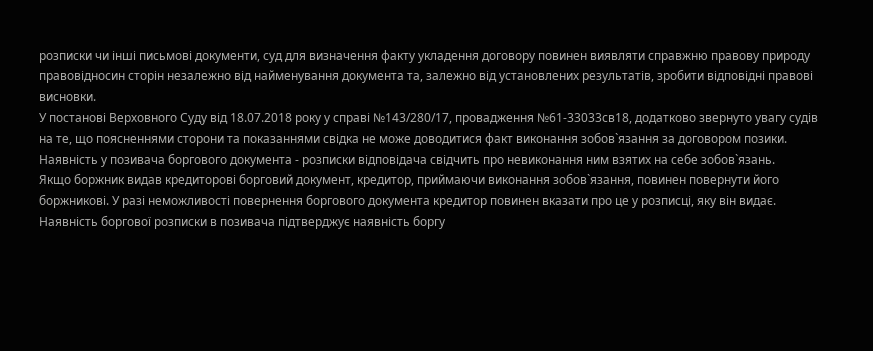розписки чи інші письмові документи, суд для визначення факту укладення договору повинен виявляти справжню правову природу правовідносин сторін незалежно від найменування документа та, залежно від установлених результатів, зробити відповідні правові висновки.
У постанові Верховного Суду від 18.07.2018 року у справі №143/280/17, провадження №61-33033св18, додатково звернуто увагу судів на те, що поясненнями сторони та показаннями свідка не може доводитися факт виконання зобов`язання за договором позики. Наявність у позивача боргового документа - розписки відповідача свідчить про невиконання ним взятих на себе зобов`язань.
Якщо боржник видав кредиторові борговий документ, кредитор, приймаючи виконання зобов`язання, повинен повернути його боржникові. У разі неможливості повернення боргового документа кредитор повинен вказати про це у розписці, яку він видає. Наявність боргової розписки в позивача підтверджує наявність боргу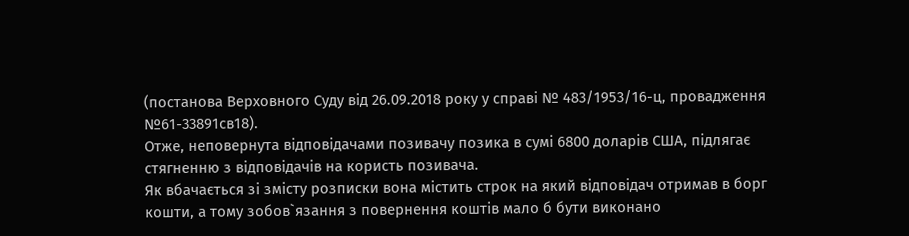(постанова Верховного Суду від 26.09.2018 року у справі № 483/1953/16-ц, провадження №61-33891св18).
Отже, неповернута відповідачами позивачу позика в сумі 6800 доларів США, підлягає стягненню з відповідачів на користь позивача.
Як вбачається зі змісту розписки вона містить строк на який відповідач отримав в борг кошти, а тому зобов`язання з повернення коштів мало б бути виконано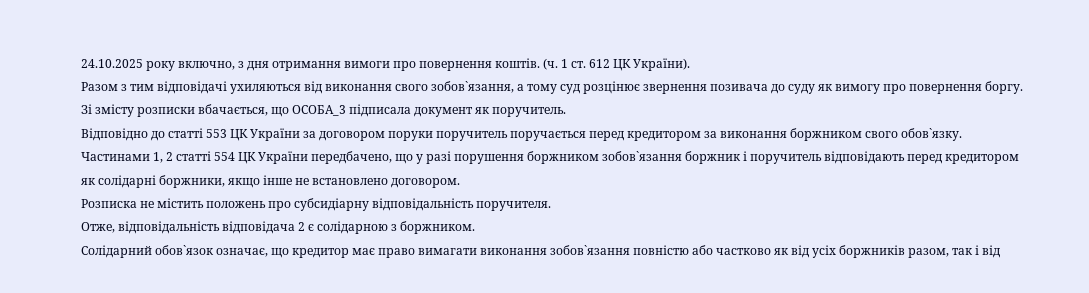24.10.2025 року включно, з дня отримання вимоги про повернення коштів. (ч. 1 ст. 612 ЦК України).
Разом з тим відповідачі ухиляються від виконання свого зобов`язання, а тому суд розцінює звернення позивача до суду як вимогу про повернення боргу.
Зі змісту розписки вбачається, що ОСОБА_3 підписала документ як поручитель.
Відповідно до статті 553 ЦК України за договором поруки поручитель поручається перед кредитором за виконання боржником свого обов`язку.
Частинами 1, 2 статті 554 ЦК України передбачено, що у разі порушення боржником зобов`язання боржник і поручитель відповідають перед кредитором як солідарні боржники, якщо інше не встановлено договором.
Розписка не містить положень про субсидіарну відповідальність поручителя.
Отже, відповідальність відповідача 2 є солідарною з боржником.
Солідарний обов`язок означає, що кредитор має право вимагати виконання зобов`язання повністю або частково як від усіх боржників разом, так і від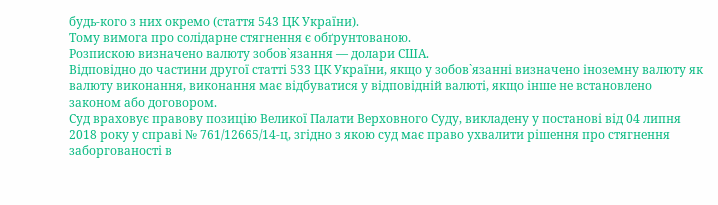будь-кого з них окремо (стаття 543 ЦК України).
Тому вимога про солідарне стягнення є обґрунтованою.
Розпискою визначено валюту зобов`язання — долари США.
Відповідно до частини другої статті 533 ЦК України, якщо у зобов`язанні визначено іноземну валюту як валюту виконання, виконання має відбуватися у відповідній валюті, якщо інше не встановлено законом або договором.
Суд враховує правову позицію Великої Палати Верховного Суду, викладену у постанові від 04 липня 2018 року у справі № 761/12665/14-ц, згідно з якою суд має право ухвалити рішення про стягнення заборгованості в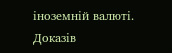іноземній валюті.
Доказів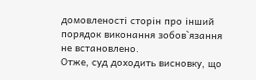домовленості сторін про інший порядок виконання зобов`язання не встановлено.
Отже, суд доходить висновку, що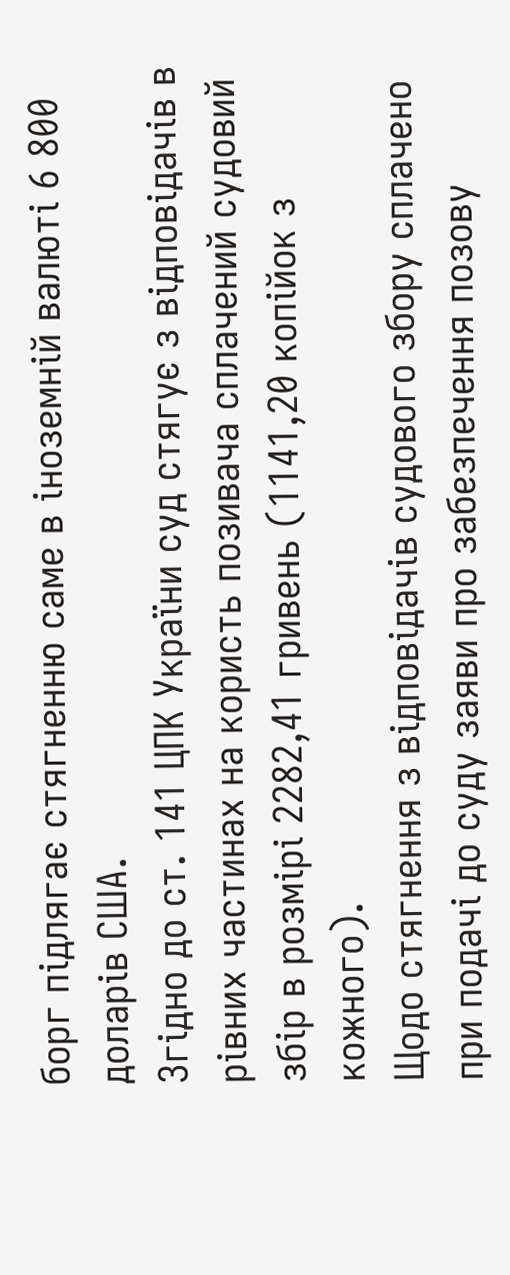борг підлягає стягненню саме в іноземній валюті 6 800 доларів США.
Згідно до ст. 141 ЦПК України суд стягує з відповідачів в рівних частинах на користь позивача сплачений судовий збір в розмірі 2282,41 гривень (1141,20 копійок з кожного).
Щодо стягнення з відповідачів судового збору сплачено при подачі до суду заяви про забезпечення позову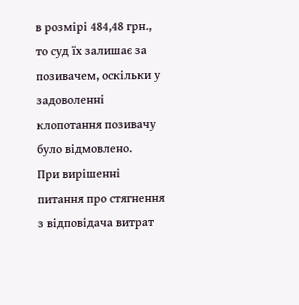в розмірі 484,48 грн., то суд їх залишає за позивачем, оскільки у задоволенні клопотання позивачу було відмовлено.
При вирішенні питання про стягнення з відповідача витрат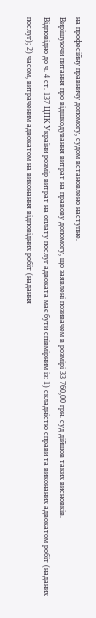на професійну правничу допомогу, судом встановлено наступне.
Вирішуючи питання про відшкодування витрат на правову допомогу, що заявлені позивачем в розмірі 33 760,00 грн. суд дійшов таких висновків.
Відповідно до ч. 4 ст. 137 ЦПК України розмір витрат на оплату послуг адвоката має бути співмірним із: 1) складністю справи та виконаних адвокатом робіт (наданих послуг); 2) часом, витраченим адвокатом на виконання відповідних робіт (надання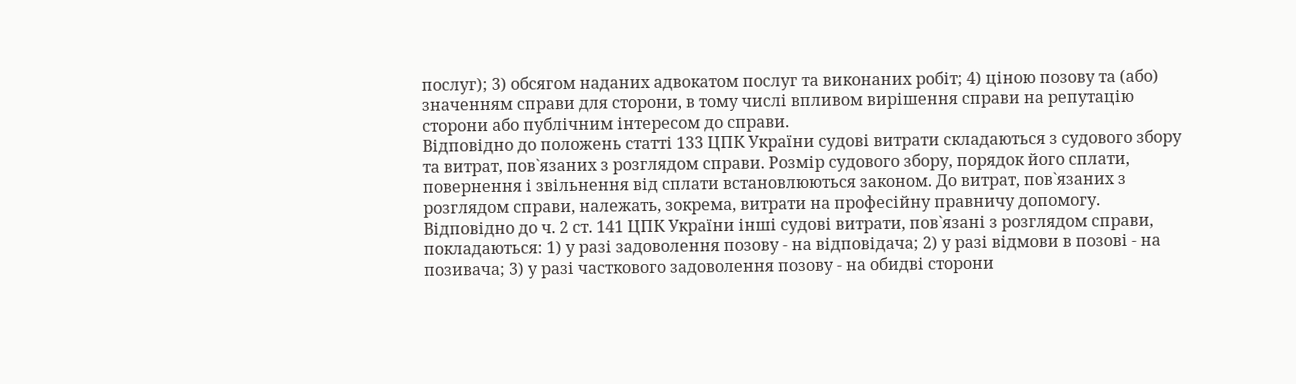послуг); 3) обсягом наданих адвокатом послуг та виконаних робіт; 4) ціною позову та (або) значенням справи для сторони, в тому числі впливом вирішення справи на репутацію сторони або публічним інтересом до справи.
Відповідно до положень статті 133 ЦПК України судові витрати складаються з судового збору та витрат, пов`язаних з розглядом справи. Розмір судового збору, порядок його сплати, повернення і звільнення від сплати встановлюються законом. До витрат, пов`язаних з розглядом справи, належать, зокрема, витрати на професійну правничу допомогу.
Відповідно до ч. 2 ст. 141 ЦПК України інші судові витрати, пов`язані з розглядом справи, покладаються: 1) у разі задоволення позову - на відповідача; 2) у разі відмови в позові - на позивача; 3) у разі часткового задоволення позову - на обидві сторони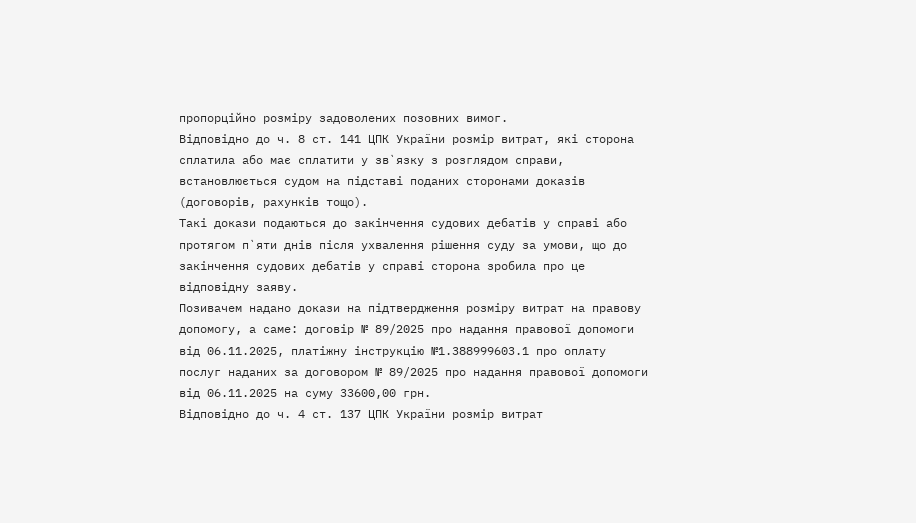пропорційно розміру задоволених позовних вимог.
Відповідно до ч. 8 ст. 141 ЦПК України розмір витрат, які сторона сплатила або має сплатити у зв`язку з розглядом справи, встановлюється судом на підставі поданих сторонами доказів (договорів, рахунків тощо).
Такі докази подаються до закінчення судових дебатів у справі або протягом п`яти днів після ухвалення рішення суду за умови, що до закінчення судових дебатів у справі сторона зробила про це відповідну заяву.
Позивачем надано докази на підтвердження розміру витрат на правову допомогу, а саме: договір № 89/2025 про надання правової допомоги від 06.11.2025, платіжну інструкцію №1.388999603.1 про оплату послуг наданих за договором № 89/2025 про надання правової допомоги від 06.11.2025 на суму 33600,00 грн.
Відповідно до ч. 4 ст. 137 ЦПК України розмір витрат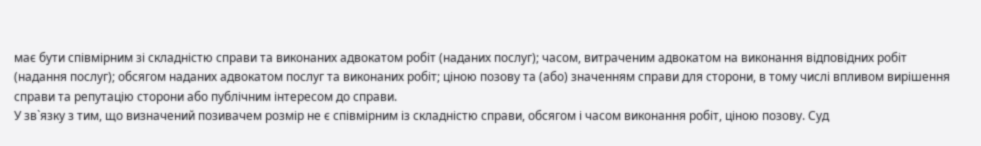має бути співмірним зі складністю справи та виконаних адвокатом робіт (наданих послуг); часом, витраченим адвокатом на виконання відповідних робіт (надання послуг); обсягом наданих адвокатом послуг та виконаних робіт; ціною позову та (або) значенням справи для сторони, в тому числі впливом вирішення справи та репутацію сторони або публічним інтересом до справи.
У зв`язку з тим, що визначений позивачем розмір не є співмірним із складністю справи, обсягом і часом виконання робіт, ціною позову. Суд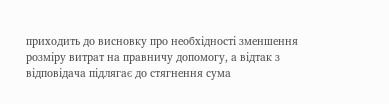приходить до висновку про необхідності зменшення розміру витрат на правничу допомогу, а відтак з відповідача підлягає до стягнення сума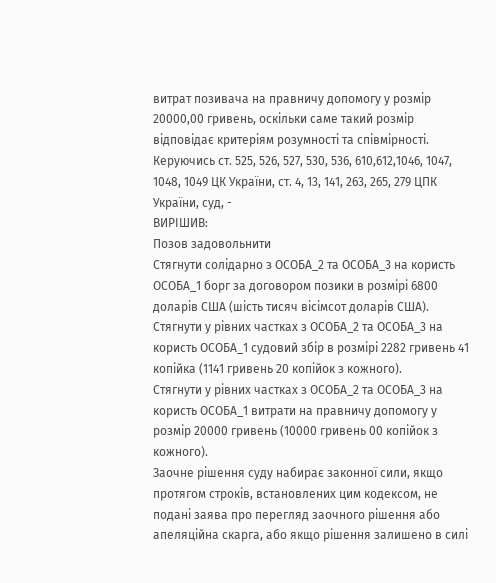витрат позивача на правничу допомогу у розмір 20000,00 гривень, оскільки саме такий розмір відповідає критеріям розумності та співмірності.
Керуючись ст. 525, 526, 527, 530, 536, 610,612,1046, 1047, 1048, 1049 ЦК України, ст. 4, 13, 141, 263, 265, 279 ЦПК України, суд, -
ВИРІШИВ:
Позов задовольнити
Стягнути солідарно з ОСОБА_2 та ОСОБА_3 на користь ОСОБА_1 борг за договором позики в розмірі 6800 доларів США (шість тисяч вісімсот доларів США).
Стягнути у рівних частках з ОСОБА_2 та ОСОБА_3 на користь ОСОБА_1 судовий збір в розмірі 2282 гривень 41 копійка (1141 гривень 20 копійок з кожного).
Стягнути у рівних частках з ОСОБА_2 та ОСОБА_3 на користь ОСОБА_1 витрати на правничу допомогу у розмір 20000 гривень (10000 гривень 00 копійок з кожного).
Заочне рішення суду набирає законної сили, якщо протягом строків, встановлених цим кодексом, не подані заява про перегляд заочного рішення або апеляційна скарга, або якщо рішення залишено в силі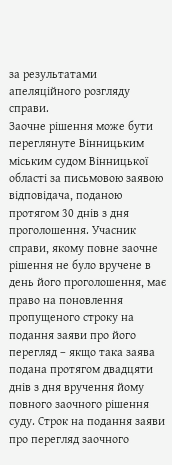за результатами апеляційного розгляду справи.
Заочне рішення може бути переглянуте Вінницьким міським судом Вінницької області за письмовою заявою відповідача, поданою протягом 30 днів з дня проголошення. Учасник справи, якому повне заочне рішення не було вручене в день його проголошення, має право на поновлення пропущеного строку на подання заяви про його перегляд – якщо така заява подана протягом двадцяти днів з дня вручення йому повного заочного рішення суду. Строк на подання заяви про перегляд заочного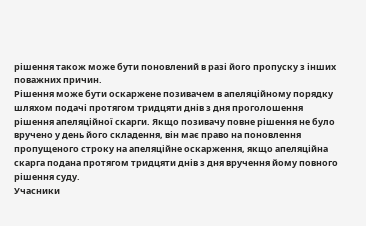рішення також може бути поновлений в разі його пропуску з інших поважних причин.
Рішення може бути оскаржене позивачем в апеляційному порядку шляхом подачі протягом тридцяти днів з дня проголошення рішення апеляційної скарги. Якщо позивачу повне рішення не було вручено у день його складення, він має право на поновлення пропущеного строку на апеляційне оскарження, якщо апеляційна скарга подана протягом тридцяти днів з дня вручення йому повного рішення суду.
Учасники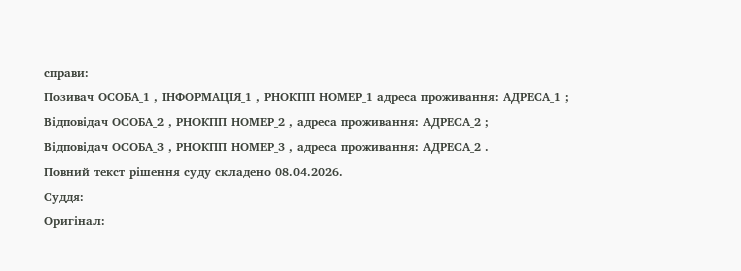справи:
Позивач ОСОБА_1 , ІНФОРМАЦІЯ_1 , РНОКПП НОМЕР_1 адреса проживання: АДРЕСА_1 ;
Відповідач ОСОБА_2 , РНОКПП НОМЕР_2 , адреса проживання: АДРЕСА_2 ;
Відповідач ОСОБА_3 , РНОКПП НОМЕР_3 , адреса проживання: АДРЕСА_2 .
Повний текст рішення суду складено 08.04.2026.
Суддя:
Оригінал: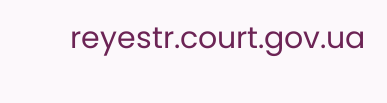reyestr.court.gov.ua